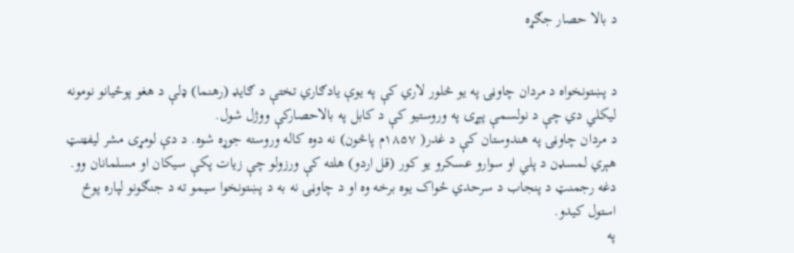د بالا حصار جګړه


د پښتونخواه د مردان چاوڼۍ په یو څلور لاري کې په یوې یادګاري تختې د ګایډ (رهنما) ډلې د هغو پوځیانو نومونه لیکلي دي چې د نولسمې پېړۍ په وروستیو کې د کابل په بالاحصارکې ووژ‌ل شول.
د مردان چاوڼۍ په هندوستان کې د غدر( ۱۸۵۷م پاڅون) نه دوه کاله وروسته جوړه شوه. د دې لومړی مشر لیفټنټ هېري لمسډن د پلي او سوارو عسکرو یو کور (قل اردو) هلته کې ورزولو چې زیات پکې سیکان او مسلمانان وو. دغه رجمنټ د پنجاب د سرحدي ځواک یوه برخه وه او د چاوڼۍ نه به د پښتونخوا سیمو ته د جنګونو لپاره پوځ استول کیدو.
په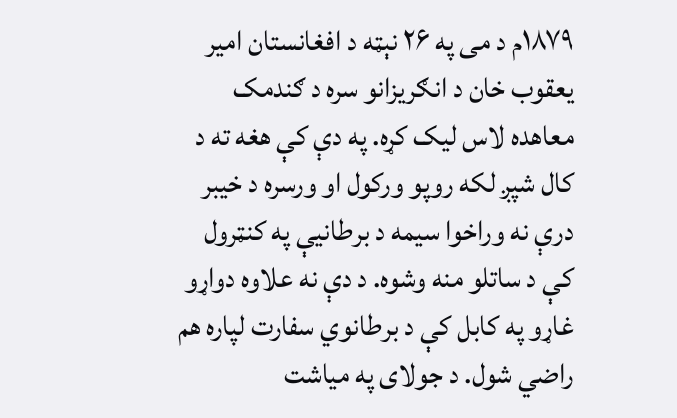۱۸۷۹م د می په ۲۶ نېټه د افغانستان امیر یعقوب خان د انګریزانو سره د ګندمک معاهده لاس لیک کړه. په دې کې هغه ته د کال شپږ لکه روپو ورکول او ورسره د خیبر درې نه وراخوا سیمه د برطانیې په کنټرول کې د ساتلو ‌منه وشوه. د دې نه علاوه دواړو غاړو په کابل کې د برطانوي سفارت لپاره هم راضي شول. د جولای په میاشت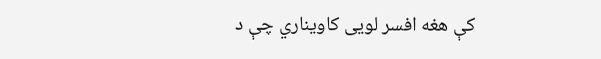کې هغه افسر لویی کاویناري چې د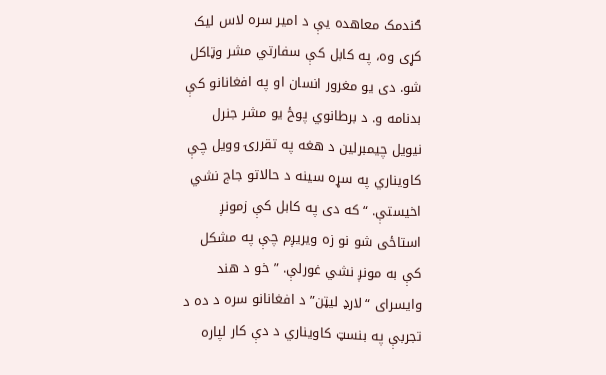ګندمک معاهده يې د امیر سره لاس لیک کړی وه، په کابل کې سفارتي مشر وټاکل شو. دی یو مغرور انسان او په افغانانو کې بدنامه و. د برطانوي پوځ یو مشر جنرل نیویل چیمبرلین د هغه په تقررۍ وویل چې کاویناري په سړه سینه د حالاتو جاج نشي اخیستې. “که دی په کابل کې زمونږ استاځی شو نو زه ویریږم چې په مشکل کې به مونږ نشي ‌غورلې. ” خو د هند وایسرای “لارډ لیټن” د افغانانو سره د ده د تجربې په بنسټ کاویناري د دې کار لپاره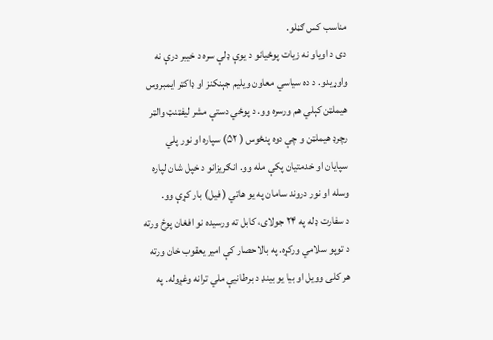مناسب کس ګڼلو.
دی د اویاو نه زیات پوځیانو د یوې ډلې سره د خیبر درې نه واوړیدو. د ده سیاسي معاون ویلیم جېنکنز او ډاکټر ایمبروس هیملټن کېلي هم ورسره وو. د پوځي دستې مشر لیفټنټ والټر رچرډ هیملټن و چې دوه پنځوس ( ۵۲) سپاره او نور پلي سپایان او خدمتیان پکې مله وو. انګریزانو د خپل شان لپاره وسله او نور دروند سامان په یو هاتي ( فیل) بار کړې وو.
د سفارت ډله په ۲۴ جولای، کابل ته ورسیده نو افغان پوځ ورته د توپو سلامي ورکړه. په بالاحصار کې امیر یعقوب خان ورته هر کلی وویل او بیا یو بینډ د برطانیې ملي ترانه وغږوله. په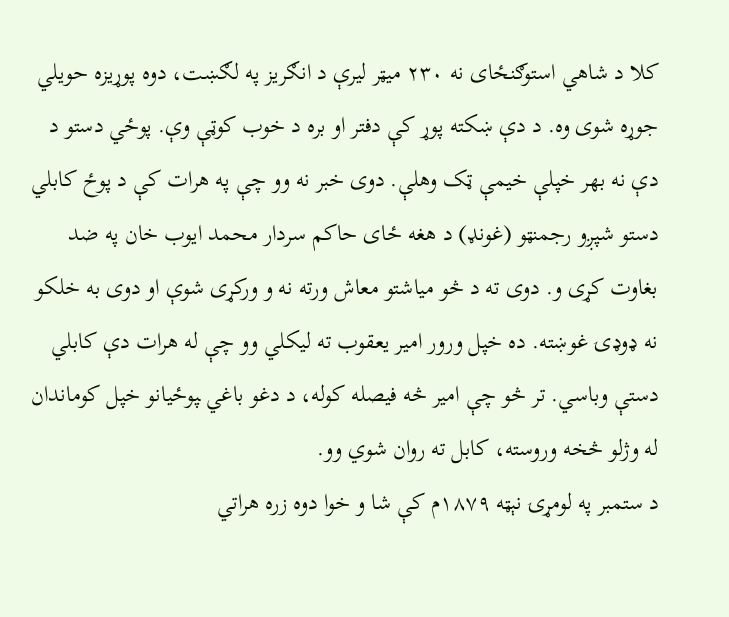کلا د شاهي استوګنځای نه ۲۳۰ میټر لیرې د انګریز په لګښت، دوه پوړیزه حویلي جوړه شوی وه. د دې ښکته پوړ کې دفتر او بره د خوب کوټې وې. پوځي دستو د دې نه بهر خپلې خیمې ټک وهلې. دوی خبر نه وو چې په هرات کې د پوځ کابلي دستو شپږو رجمنټو (غونډ) د هغه ځای حاکم سردار محمد ایوب خان په ضد بغاوت کړی و. دوی ته د څو میاشتو معاش ورته نه و ورکړی شوې او دوی به خلکو نه ډوډۍ غوښته. ده خپل ورور امیر یعقوب ته لیکلي وو چې له هرات دې کابلي دستې وباسي. تر څو چې امیر څه فیصله کوله، د دغو باغي ‍پوځیانو خپل کوماندان له و‌ژلو څخه وروسته، کابل ته روان شوي وو.
د ستمبر په لومړۍ نېټه ۱۸۷۹م کې شا و خوا دوه زره هراتي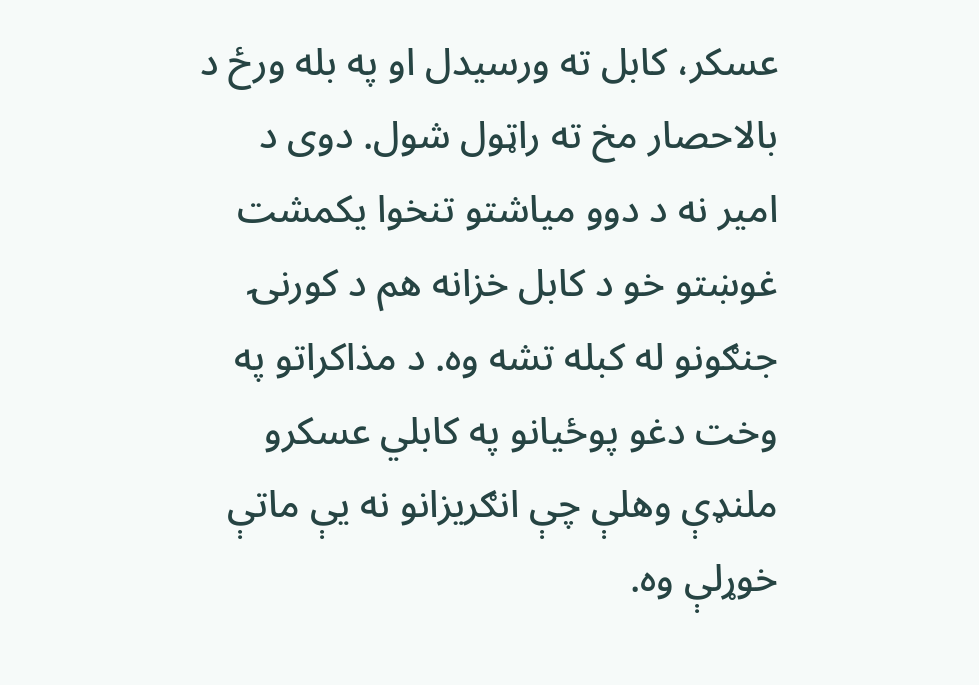عسکر، کابل ته ورسیدل او په بله ورځ د بالاحصار مخ ته راټول شول. دوی د امیر نه د دوو میاشتو تنخوا یکمشت غوښتو خو د کابل خزانه هم د کورنۍ جنګونو له کبله تشه وه. د مذاکراتو په وخت دغو پوځیانو په کابلي عسکرو ملنډې وهلې چې انګریزانو نه يې ماتې خوړلې وه.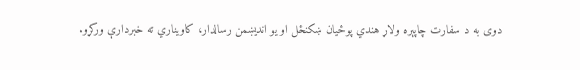دوی به د سفارت چاپېره ولاړ هندي پوځیان ښکنځل او یو اندیښمن رسالدار، کاویناري ته خبردارې ورکړو.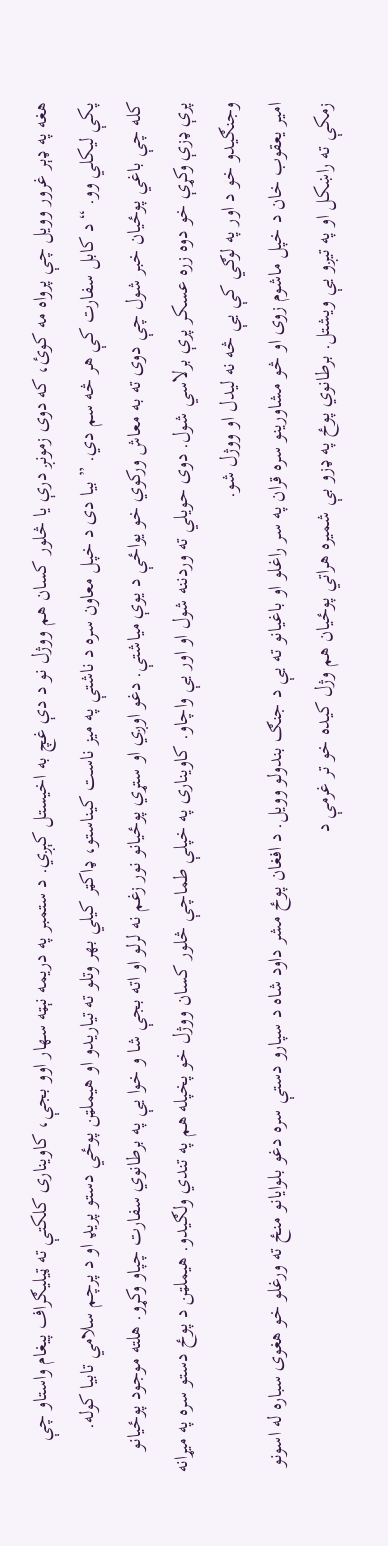هغه په ډېر غرور وویل چې پرواه مه کوئ، که دوی زمونږ درې یا څلور کسان هم وو‌ژل نو د دې غچ به اخیستل کېږي. د ستمبر په دریمه نېټه سهار اوو بجې، کاویناری کلکتې ته ټیلیګراف پیغام واستاو چې پکې لیکلي وو. “د کابل سفارت کې هر څه سم دي. ” بیا دی د خپل معاون سره د ناشتې په میز ناست کیناستو، ډاکټر کیلي بهر وتلو ته تیاریدو او هیملټن پوځي دستو پریډ او د پرچم سلامي تابیا کوله.
کله چې باغي پوځیان خبر شول چې دوی ته به معاش ورکوي خو یواځې د یوې میاشتې. دغو اوږي او ستړي پوځیانو نور زغم نه لرلو او اته بجې شا و خوا يې په برطانوي سفارت چپاو وکړو. هلته موجود پوځیانو پرې ډزې وکړې خو دوه زره عسکر پرې برلاسي شول. دوی حویلي ته وردننه شول او اور يې واچاو. کاویناری په خپلې طماچې څلور کسان وو‌‌ژل خو پخپله هم په تندي ولګیدو. هیملټن د پوځ دستو سره په میړانه وجنګیدو خو د اور په لوګي کې يې څه نه لیدل او ووژ‌ل شو.
امیر یعقوب خان د خپل ماشوم زوی او څو مشاورینو سره قران په سر راغلو او باغیانو ته يې د جنګ بندولو وویل. د افغان پوځ مشر داود شاه د سپارو دستې سره دغو بلوایانو منځ ته ورغلو خو هغوی سباره له اسونو زمکې ته راښکل او په تیږو يې ویشتل. برطانوي پوځ په ډزو بې شمیره هراتي پوځیان هم و‌ژ‌ل کیده خو تر غرمې د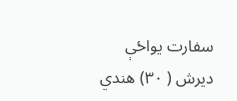سفارت یواځې دیرش ( ۳۰) هندي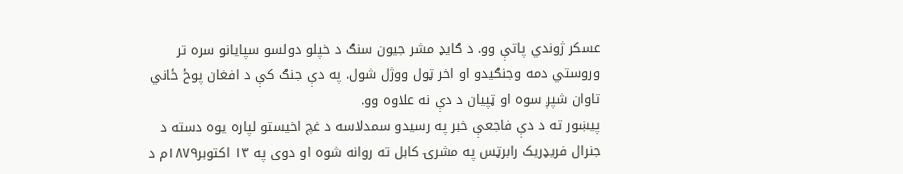عسکر ‌ژوندي پاتې وو. د ګایډ مشر جیون سنګ د خپلو دولسو سپایانو سره تر وروستي دمه وجنګیدو او اخر ټول وو‌‌ژل شول. په دې جنګ کې د افغان پوځ ځاني تاوان شپږ سوه او ټپیان د دې نه علاوه وو.
پیښور ته د دې فاجعې خبر په رسیدو سمدلاسه د غچ اخیستو لپاره یوه دسته د جنرال فريډريک رابرټس په مشرۍ کابل ته روانه شوه او دوی په ۱۳ اکتوبر۱۸۷۹م د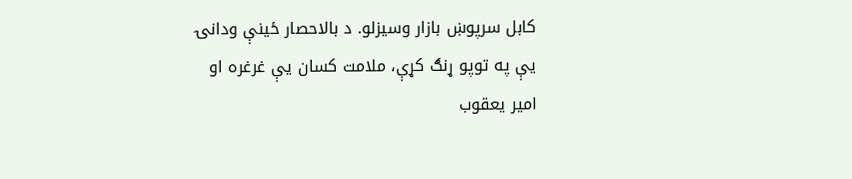کابل سرپوښ بازار وسیزلو. د بالاحصار ځینې ودانۍ يې په توپو ړنګ کړې، ملامت کسان يې غرغره او امیر یعقوب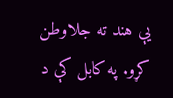يې هند ته جلاوطن کړو. په کابل کې د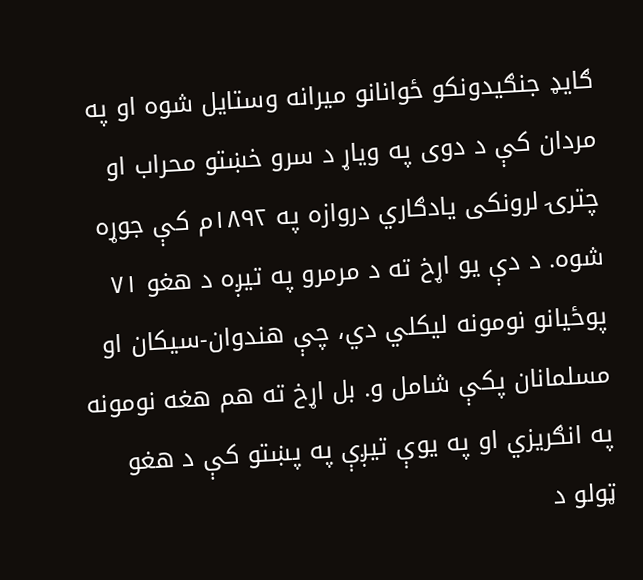ګایډ جنګیدونکو ځوانانو میرانه وستایل شوه او په مردان کې د دوی په ویاړ د سرو خښتو محراب او چترۍ لرونکی یادګاري دروازه په ۱۸۹۲م کې جوړه شوه. د دې یو اړخ ته د مرمرو په تیږه د هغو ۷۱ پوځیانو نومونه لیکلي دي، چې هندوان-سیکان او مسلمانان پکې شامل و. بل اړخ ته هم هغه نومونه په انګریزي او په یوې تیږې په پښتو کې د هغو ټولو د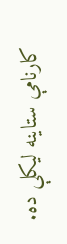کارنامې ستاینه لیکلې ده.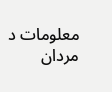معلومات د مردان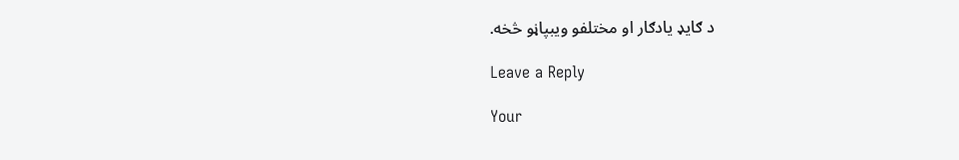د ګایډ یادګار او مختلفو ویبپاڼو څخه.

Leave a Reply

Your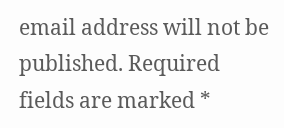email address will not be published. Required fields are marked *